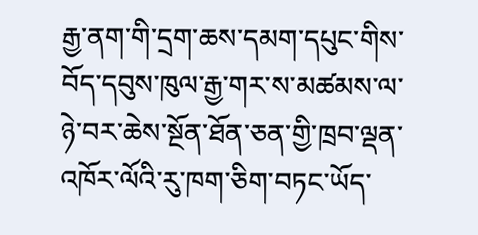རྒྱ་ནག་གི་དྲག་ཆས་དམག་དཔུང་གིས་བོད་དབུས་ཁུལ་རྒྱ་གར་ས་མཚམས་ལ་ཉེ་བར་ཆེས་སྔོན་ཐོན་ཅན་གྱི་ཁྲབ་ལྡན་འཁོར་ལོའི་རུ་ཁག་ཅིག་བཏང་ཡོད་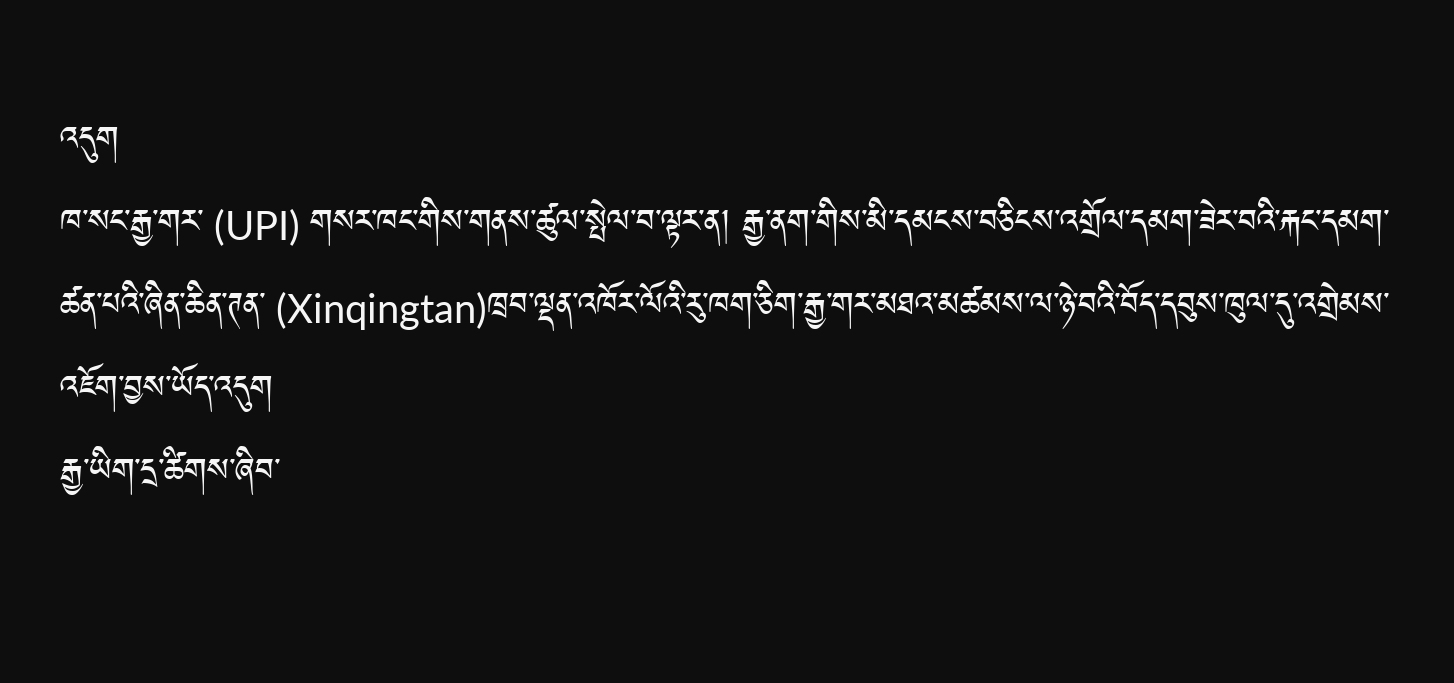འདུག
ཁ་སང་རྒྱ་གར་ (UPI) གསར་ཁང་གིས་གནས་ཚུལ་སྤེལ་བ་ལྟར་ན། རྒྱ་ནག་གིས་མི་དམངས་བཅིངས་འགྲོལ་དམག་ཟེར་བའི་རྐང་དམག་ཚན་པའི་ཞིན་ཆིན་ཊན་ (Xinqingtan)ཁྲབ་ལྡན་འཁོར་ལོའི་རུ་ཁག་ཅིག་རྒྱ་གར་མཐའ་མཚམས་ལ་ཉེ་བའི་བོད་དབུས་ཁུལ་དུ་འགྲེམས་འཇོག་བྱས་ཡོད་འདུག
རྒྱ་ཡིག་དྲ་ཚིགས་ཞིབ་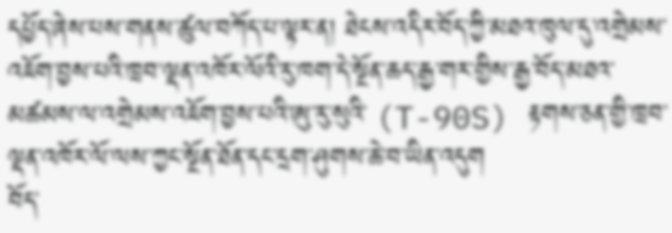དཔྱོད་ཞེས་པས་གནས་ཚུལ་བཀོད་པ་ལྟར་ན། ཐེངས་འདིར་བོད་ཀྱི་མཐའ་ཁུལ་དུ་འགྲེམས་འཇོག་བྱས་པའི་ཁྲབ་ལྡན་འཁོར་ལོའི་རུ་ཁག་དེ་སྔོན་ཆད་རྒྱ་གར་གྱིས་རྒྱ་བོད་མཐའ་མཚམས་ལ་འགྲེམས་འཇོག་བྱས་པའི་ཨུ་རུ་སུའི་ (T-90S) རྟགས་ཅན་གྱི་ཁྲབ་ལྡན་འཁོར་ལོ་ལས་ཀྱང་སྔོན་ཐོན་དང་དྲག་ཤུགས་ཆེ་བ་ཡིན་འདུག
བོད་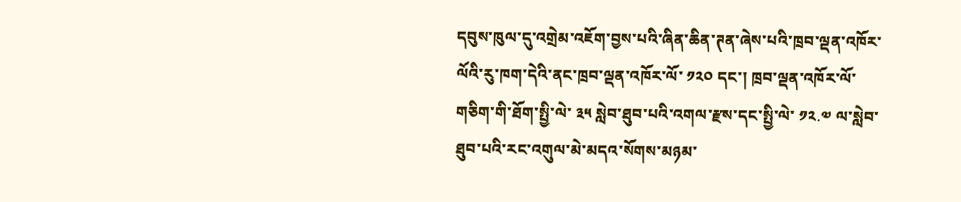དབུས་ཁུལ་དུ་འགྲེམ་འཇོག་བྱས་པའི་ཞིན་ཆིན་ཊན་ཞེས་པའི་ཁྲབ་ལྡན་འཁོར་ལོའི་རུ་ཁག་དེའི་ནང་ཁྲབ་ལྡན་འཁོར་ལོ་ ༡༢༠ དང་། ཁྲབ་ལྡན་འཁོར་ལོ་གཅིག་གི་ཐོག་སྤྱི་ལེ་ ༣༥ སླེབ་ཐུབ་པའི་འགལ་རྫས་དང་སྤྱི་ལེ་ ༡༢.༧ ལ་སླེབ་ཐུབ་པའི་རང་འགུལ་མེ་མདའ་སོགས་མཉམ་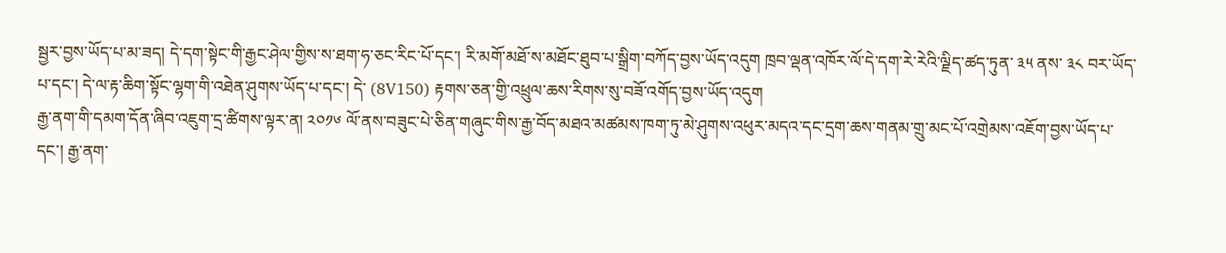སྦྱར་བྱས་ཡོད་པ་མ་ཟད། དེ་དག་སྟེང་གི་རྒྱང་ཤེལ་གྱིས་ས་ཐག་ཧ་ཅང་རིང་པོ་དང་། རི་མགོ་མཐོ་ས་མཐོང་ཐུབ་པ་སྒྲིག་བཀོད་བྱས་ཡོད་འདུག ཁྲབ་ལྡན་འཁོར་ལོ་དེ་དག་རེ་རེའི་ལྗིད་ཚད་ཏུན་ ༣༥ ནས་ ༣༨ བར་ཡོད་པ་དང་། དེ་ལ་རྟ་ཆིག་སྟོང་ལྷག་གི་འཐེན་ཤུགས་ཡོད་པ་དང་། དེ་ (8V150) རྟགས་ཅན་གྱི་འཕྲུལ་ཆས་རིགས་སུ་བཟོ་འགོད་བྱས་ཡོད་འདུག
རྒྱ་ནག་གི་དམག་དོན་ཞིབ་འཇུག་དྲ་ཚིགས་ལྟར་ན། ༢༠༡༦ ལོ་ནས་བཟུང་པེ་ཅིན་གཞུང་གིས་རྒྱ་བོད་མཐའ་མཚམས་ཁག་ཏུ་མེ་ཤུགས་འཕུར་མདའ་དང་དྲག་ཆས་གནམ་གྲུ་མང་པོ་འགྲེམས་འཇོག་བྱས་ཡོད་པ་དང་། རྒྱ་ནག་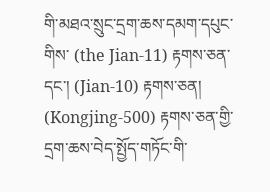གི་མཐའ་སྲུང་དྲག་ཆས་དམག་དཔུང་གིས་ (the Jian-11) རྟགས་ཅན་དང་། (Jian-10) རྟགས་ཅན། (Kongjing-500) རྟགས་ཅན་གྱི་དྲག་ཆས་བེད་སྤྱོད་གཏོང་གི་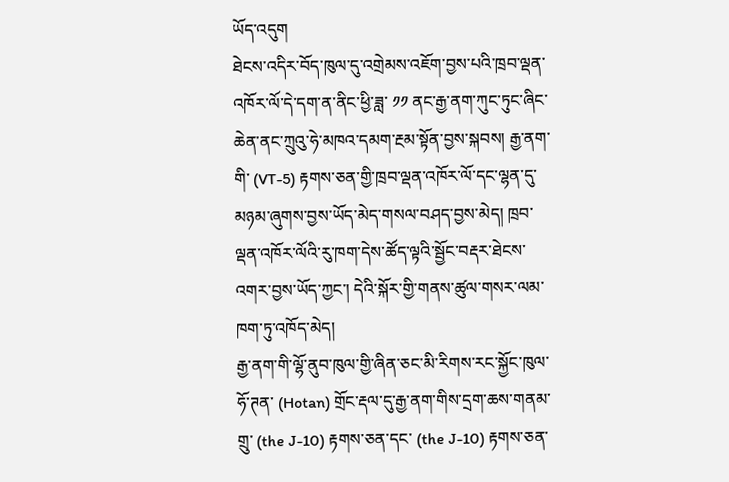ཡོད་འདུག
ཐེངས་འདིར་བོད་ཁུལ་དུ་འགྲེམས་འཇོག་བྱས་པའི་ཁྲབ་ལྡན་འཁོར་ལོ་དེ་དག་ན་ནིང་ཕྱི་ཟླ་ ༡༡ ནང་རྒྱ་ནག་ཀུང་ཏུང་ཞིང་ཆེན་ནང་ཀྲུའུ་ཧེ་མཁའ་དམག་རྔམ་སྟོན་བྱས་སྐབས། རྒྱ་ནག་གི་ (VT-5) རྟགས་ཅན་གྱི་ཁྲབ་ལྡན་འཁོར་ལོ་དང་ལྷན་དུ་མཉམ་ཞུགས་བྱས་ཡོད་མེད་གསལ་བཤད་བྱས་མེད། ཁྲབ་ལྡན་འཁོར་ལོའི་རུ་ཁག་དེས་ཚོད་ལྟའི་སྦྱོང་བརྡར་ཐེངས་འགར་བྱས་ཡོད་ཀྱང་། དེའི་སྐོར་གྱི་གནས་ཚུལ་གསར་ལམ་ཁག་ཏུ་འཁོད་མེད།
རྒྱ་ནག་གི་ལྷོ་ནུབ་ཁུལ་གྱི་ཞིན་ཅང་མི་རིགས་རང་སྐྱོང་ཁུལ་ཧོ་ཊན་ (Hotan) གྲོང་རྡལ་དུ་རྒྱ་ནག་གིས་དྲག་ཆས་གནམ་གྲུ་ (the J-10) རྟགས་ཅན་དང་ (the J-10) རྟགས་ཅན་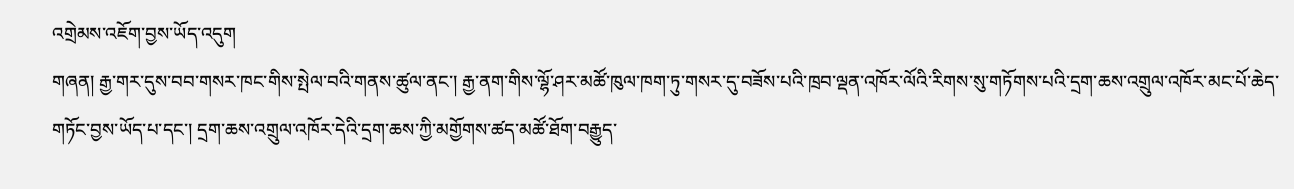འགྲེམས་འཇོག་བྱས་ཡོད་འདུག
གཞན། རྒྱ་གར་དུས་བབ་གསར་ཁང་གིས་སྤེལ་བའི་གནས་ཚུལ་ནང་། རྒྱ་ནག་གིས་ལྷོ་ཤར་མཚོ་ཁུལ་ཁག་ཏུ་གསར་དུ་བཟོས་པའི་ཁྲབ་ལྡན་འཁོར་ལོའི་རིགས་སུ་གཏོགས་པའི་དྲག་ཆས་འགྲུལ་འཁོར་མང་པོ་ཆེད་གཏོང་བྱས་ཡོད་པ་དང་། དྲག་ཆས་འགྲུལ་འཁོར་དེའི་དྲག་ཆས་ཀྱི་མགྱོགས་ཚད་མཚོ་ཐོག་བརྒྱུད་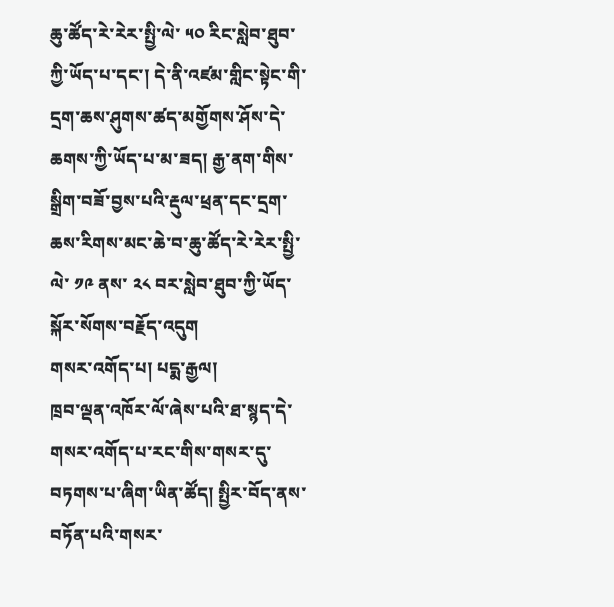ཆུ་ཚོད་རེ་རེར་སྤྱི་ལེ་ ༥༠ རིང་སླེབ་ཐུབ་ཀྱི་ཡོད་པ་དང་། དེ་ནི་འཛམ་གླིང་སྟེང་གི་དྲག་ཆས་ཤུགས་ཚད་མགྱོགས་ཤོས་དེ་ཆགས་ཀྱི་ཡོད་པ་མ་ཟད། རྒྱ་ནག་གིས་སྒྲིག་བཟོ་བྱས་པའི་རྡུལ་ཕྲན་དང་དྲག་ཆས་རིགས་མང་ཆེ་བ་ཆུ་ཚོད་རེ་རེར་སྤྱི་ལེ་ ༡༩ ནས་ ༢༨ བར་སླེབ་ཐུབ་ཀྱི་ཡོད་སྐོར་སོགས་བརྗོད་འདུག
གསར་འགོད་པ། པདྨ་རྒྱལ།
ཁྲབ་ལྡན་འཁོར་ལོ་ཞེས་པའི་ཐ་སྙད་དེ་གསར་འགོད་པ་རང་གིས་གསར་དུ་བཏགས་པ་ཞིག་ཡིན་ཚོད། སྤྱིར་བོད་ནས་བཏོན་པའི་གསར་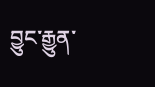བྱུང་རྒྱུན་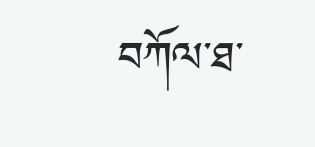བཀོལ་ཐ་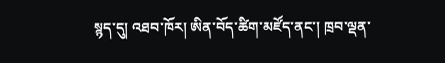སྙད་དུ། འཐབ་ཁོར། ཨིན་བོད་ཚིག་མཛོད་ནང་། ཁྲབ་ལྡན་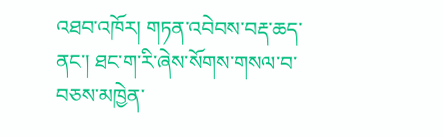འཐབ་འཁོར། གཏན་འབེབས་བརྡ་ཆད་ནང་། ཐང་ག་རི་ཞེས་སོགས་གསལ་བ་བཅས་མཁྱེན་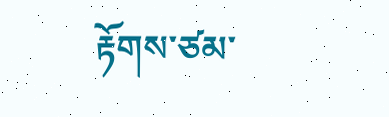རྟོགས་ཙམ་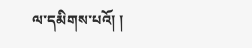ལ་དམིགས་པའོ། །